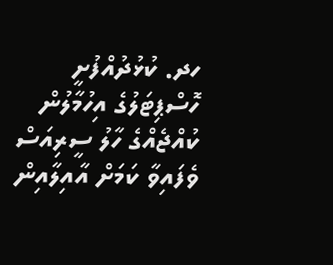ހދ. ކުޅުދުއްފުށީ ހޮސްޕިޓަލުގެ އިހުމާލުން ކުއްޖެއްގެ ހާލު ސީރިއަސް ވެފައިވާ ކަމަށް އާއިލާއިން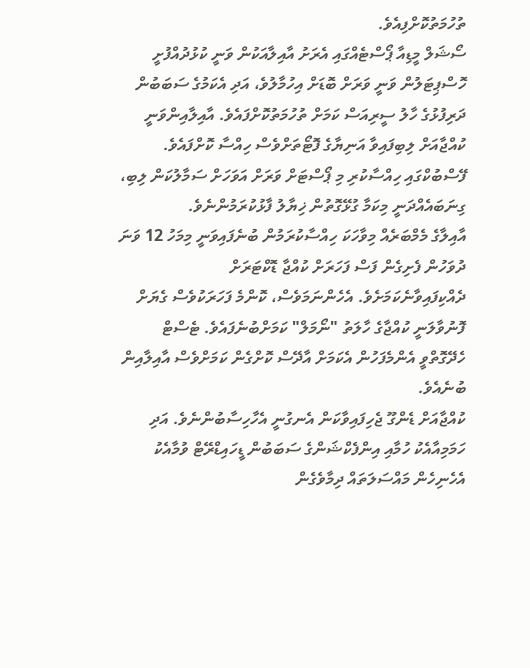ތުހުމަތުކޮށްފިއެވެ.
ސޯޝަލް މީޑިއާ ޕޯސްޓެއްގައި އެރަށު އާއިލާއަކުން ވަނީ ކުޅުދުއްފުށީ ހޮސްޕިޓަލުން ވަނީ ވަރަށް ބޮޑަށް އިހުމާލުވެ، އަދި އެކަމުގެ ސަބަބުން ދަރިފުޅުގެ ހާލު ސީރިއަސް ކަމަށް ތުހުމަތުކޮށްފައެވެ. އާއިލާއިންވަނީ ކުއްޖާއަށް ލިބިފައިވާ އަނިޔާގެ ފޮޓޯތަށްވެސް ހިއްސާ ކޮށްފައެވެ.
ފޭސްބުކްގައި ހިއްސާކުރި މި ޕޯސްޓަށް ވަރަށް އަވަހަށް ސަމާލުކަން ލިބި، ގިނަބައެއްދަނީ މިކަމާ ގުޅޭގޮތުން ޚިޔާލު ފާޅުކުރަމުންނެވެ.
އާއިލާގެ މެމްބަރެއް މިވާހަކަ ހިއްސާކުރަމުން ބުނެފައިވަނީ މިމަހު 12 ވަނަ ދުވަހުން ފެށިގެން ފަސް ފަހަރަށް ކުއްޖާ ޑޮކްޓަރަށް ދެއްކިފައިވާނެކަމަށެވެ. އެހެންނަމަވެސް، ކޮންމެ ފަހަރަކުވެސް ގެޔަށް ފޮނުވާލަނީ ކުއްޖާގެ ހާލަތު "ނޯމަލް" ކަމަށްބުނެފައެވެ. ޓެސްޓް ހެދޭގޮތްވީ އެންމެފަހުން އެކަމަށް އާދޭސް ކޮށްގެން ކަމަށްވެސް އާއިލާއިން ބުނެއެވެ.
ކުއްޖާއަށް ޑެންގޫ ޖެހިފައިވާކަން އެނގުނީ އެހާހިސާބުންނެވެ. އަދި ހަމަމިއާއެކު ހުމާއި އިންފެކްޝަންގެ ސަބަބުން ޑީހައިޑްރޭޓް ވުމާއެކު އެހެނިހެން މައްސަލަތައް ދިމާވެގެން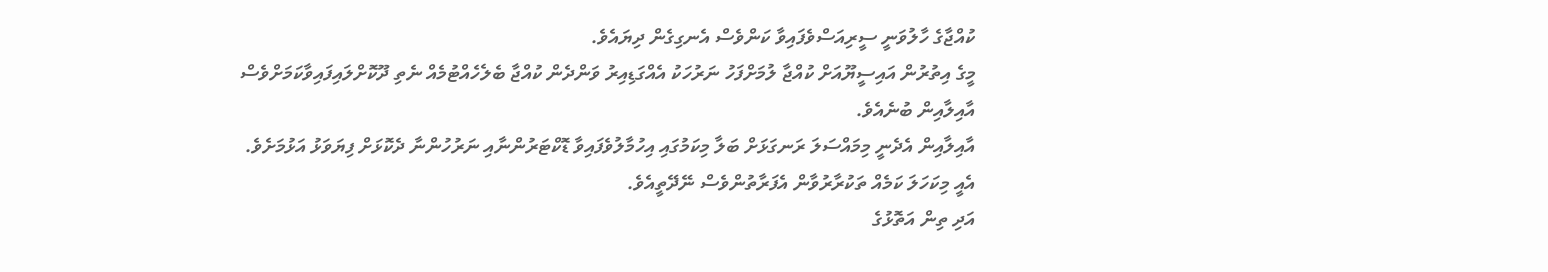ކުއްޖާގެ ހާލުވަނީ ސީރިއަސްވެފައިވާ ކަންވެސް އެނގިގެން ދިޔައެވެ.
މީގެ އިތުރުން އައިސީޔޫއަށް ކުއްޖާ ލުމަށްފަހު ނަރުހަކު އެއްގަޑިއިރު ވަންދެން ކުއްޖާ ބެލެހެއްޓުމެއް ނެތި ދޫކޮށްލައިފައިވާކަމަށްވެސް އާއިލާއިން ބުނެއެވެ.
އާއިލާއިން އެދެނީ މިމައްސަލަ ރަނގަޅަށް ބަލާ މިކަމުގައި އިހުމާލުވެފައިވާ ޑޮކްޓަރުންނާއި ނަރުހުންނާ ދެކޮޅަށް ފިޔަވަޅު އަޅުމަށެވެ. އެއީ މިކަހަލަ ކަމެއް ތަކުރާރުވާން އެފަރާތުންވެސް ނޭދޭތީއެވެ.
އަދި ތިން އަތޮޅުގެ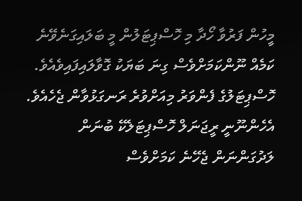މީހުން ފަރުވާ ހޯދާ މި ހޮސްޕިޓަލުން މީ ބަލައިގަނެވޭނެ ކަމެއް ނޫންކަމަށްވެސް ގިނަ ބަޔަކު ގޮވާލައިފައިވެއެވެ. ހޮސްޕިޓަލުގެ ފެންވަރު މިއަށްވުރެ ރަނގަޅުވާން ޖެހެއެވެ. އެހެންނޫނީ ރީޖަނަލް ހޮސްޕިޓަލެކޭ ބުނަން ލަދުގަންނަން ޖެހޭނެ ކަމަށްވެސް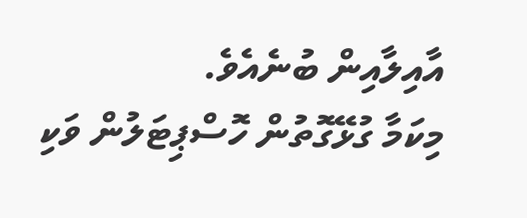އާއިލާއިން ބުނެއެވެ.
މިކަމާ ގުޅޭގޮތުން ހޮސްޕިޓަލުން ވަކި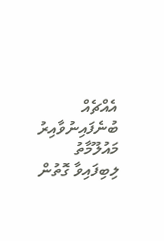އެއްޗެއް ބުނެފައިނުވާއިރު މައުލޫމާތު ލިބިފައިވާ ގޮތުން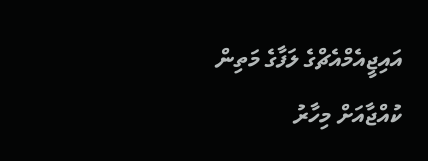އައިޖީއެމްއެޗްގެ ލަފާގެ މަތިން ކުއްޖާއަށް މިހާރު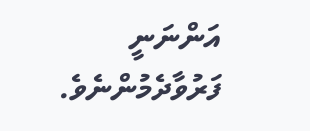އަންނަނީ ފަރުވާދެމުންނެވެ.